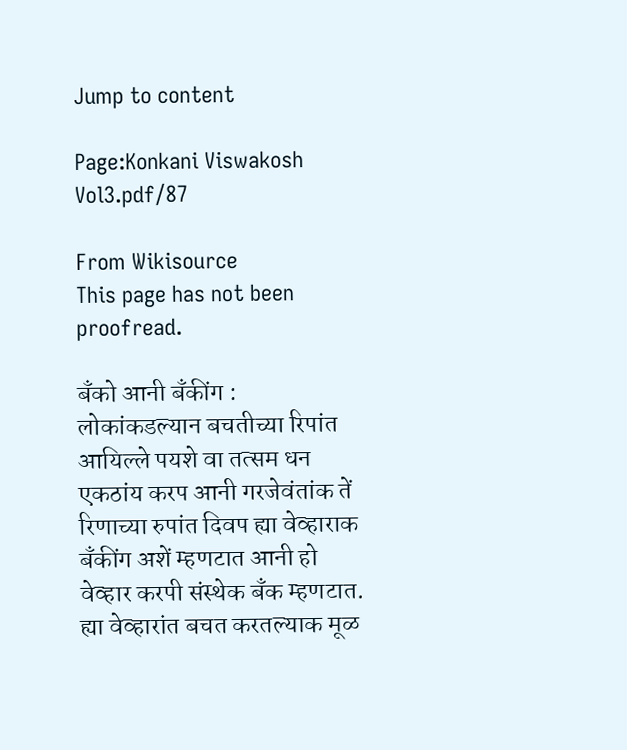Jump to content

Page:Konkani Viswakosh Vol3.pdf/87

From Wikisource
This page has not been proofread.

बँको आनी बँकींग : लोकांकडल्यान बचतीच्या रिपांत आयिल्ले पयशे वा तत्सम धन एकठांय करप आनी गरजेवंतांक तें रिणाच्या रुपांत दिवप ह्या वेव्हाराक बँकींग अशें म्हणटात आनी हो वेव्हार करपी संस्थेक बँक म्हणटात. ह्या वेव्हारांत बचत करतल्याक मूळ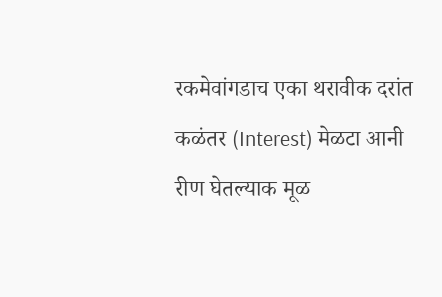रकमेवांगडाच एका थरावीक दरांत कळंतर (Interest) मेळटा आनी रीण घेतल्याक मूळ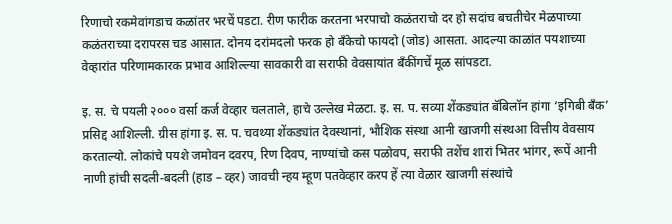रिणाचो रकमेवांगडाच कळांतर भरचें पडटा. रीण फारीक करतना भरपाचो कळंतराचो दर हो सदांच बचतीचेर मेळपाच्या कळंतराच्या दरापरस चड आसात. दोनय दरांमदलो फरक हो बँकेचो फायदो (जोड) आसता. आदल्या काळांत पयशाच्या वेव्हारांत परिणामकारक प्रभाव आशिल्ल्या सावकारी वा सराफी वेवसायांत बँकींगचें मूळ सांपडटा.

इ. स. चे पयली २००० वर्सा कर्ज वेव्हार चलताले, हाचे उल्लेख मेळटा. इ. स. प. सव्या शेंकड्यांत बॅबिलॉन हांगा ‘इगिबी बँक’ प्रसिद्द आशिल्ली. ग्रीस हांगा इ. स. प. चवथ्या शेंकड्यांत देवस्थानां, भौशिक संस्था आनी खाजगी संस्थआ वित्तीय वेवसाय करताल्यो. लोकांचे पयशे जमोवन दवरप, रिण दिवप, नाण्यांचो कस पळोवप, सराफी तशेंच शारां भितर भांगर, रूपें आनी नाणी हांची सदली-बदली (हाड – व्हर) जावची न्हय म्हूण पतवेव्हार करप हें त्या वेळार खाजगी संस्थांचे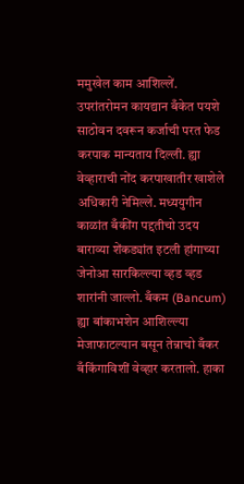ममुखेल काम आशिल्लें. उपरांतरोमन कायद्यान बँकेत पयशे साठोवन दवरून कर्जाची परत फेड करपाक मान्यताय दिल्ली. ह्या वेव्हाराची नोंद करपाखातीर खाशेले अधिकारी नेमिल्ले. मध्ययुगीन काळांत बँकींग पद्दतीचो उदय बाराव्या शेंकड्यांत इटली हांगाच्या जेनोआ सारकिल्ल्या व्हड व्हड शारांनी जाल्लो. बँकम (Bancum) ह्या बांकाभशेन आशिल्ल्या मेजाफाटल्यान बसून तेन्नाचो बँकर बँकिंगाविशीं वेव्हार करतालो. हाका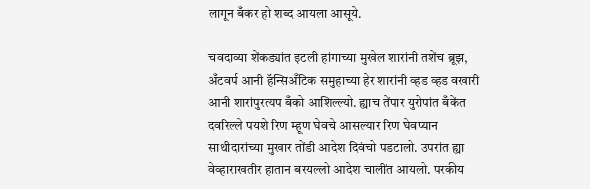लागून बँकर हो शब्द आयला आसूये.

चवदाव्या शेंकड्यांत इटली हांगाच्या मुखेल शारांनी तशेंच ब्रूझ, अँटवर्प आनी हॅन्सिअँटिक समुहाच्या हेर शारांनी व्हड व्हड वखारी आनी शारांपुरत्यप बँको आशिल्ल्यो. ह्याच तेंपार युरोपांत बँकेंत दवरिल्ले पयशे रिण म्हूण घेवचे आसल्यार रिण घेवप्यान साथीदारांच्या मुखार तोंडी आदेश दिवंचो पडटालो. उपरांत ह्या वेव्हाराखतीर हातान बरयल्लो आदेश चालींत आयलो. परकीय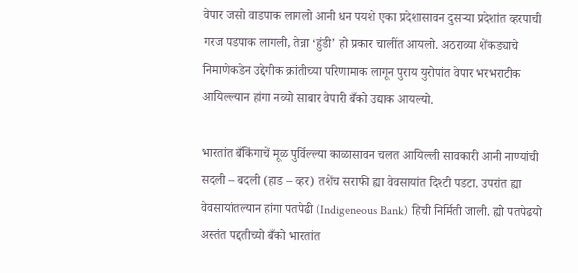वेपार जसो वाडपाक लागलो आनी धन पयशे एका प्रदेशासावन दुसऱ्या प्रदेशांत व्हरपाची गरज पडपाक लागली, तेन्ना ‘हुंडी’ हो प्रकार चालींत आयलो. अठराव्या शेंकड्याचे निमाणेकडेन उद्देगीक क्रांतीच्या परिणामाक लागून पुराय युरोपांत वेपार भरभराटीक आयिल्ल्यान हांगा नव्यो साबार वेपारी बँको उद्याक आयल्यो.

भारतांत बँकिंगाचें मूळ पुर्विल्ल्या काळासावन चलत आयिल्ली सावकारी आनी नाण्यांची सदली – बदली (हाड – व्हर) तशेंच सराफी ह्या वेवसायांत दिश्टी पडटा. उपरांत ह्या वेवसायांतल्यान हांगा पतपेढी (Indigeneous Bank) हिची निर्मिती जाली. ह्यो पतपेढयो अस्तंत पद्दतीच्यो बँको भारतांत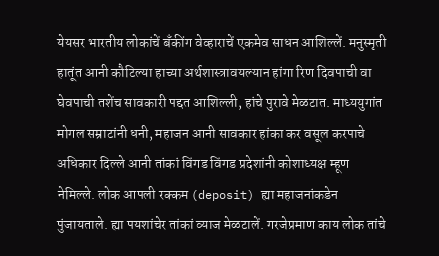येयसर भारतीय लोकांचें बँकींग वेव्हाराचें एकमेव साधन आशिल्लें. मनुस्मृती हातूंत आनी कौटिल्या हाच्या अर्थशास्त्रावयल्यान हांगा रिण दिवपाची वा घेवपाची तशेंच सावकारी पद्दत आशिल्ली, हांचे पुरावे मेळटात. माध्ययुगांत मोगल सम्राटांनी धनी, महाजन आनी सावकार हांका कर वसूल करपाचे अधिकार दिल्ले आनी तांकां विंगड विंगड प्रदेशांनी कोशाध्यक्ष म्हूण नेमिल्ले. लोक आपली रक्कम (deposit) ह्या महाजनांकडेन पुंजायताले. ह्या पयशांचेर तांकां व्याज मेळटालें. गरजेप्रमाण काय लोक तांचे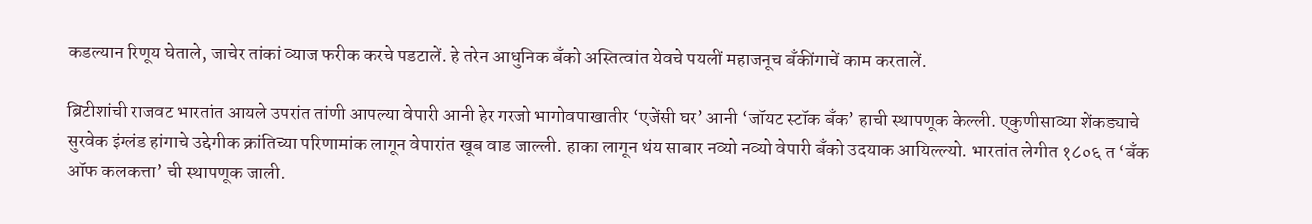कडल्यान रिणूय घेताले, जाचेर तांकां व्याज फरीक करचे पडटालें. हे तरेन आधुनिक बँको अस्तित्वांत येवचे पयलीं महाजनूच बँकींगाचें काम करतालें.

ब्रिटीशांची राजवट भारतांत आयले उपरांत तांणी आपल्या वेपारी आनी हेर गरजो भागोवपाखातीर ‘एजेंसी घर’ आनी ‘जॉयट स्टॉक बँक’ हाची स्थापणूक केल्ली. एकुणीसाव्या शेंकड्याचे सुरवेक इंग्लंड हांगाचे उद्देगीक क्रांतिच्या परिणामांक लागून वेपारांत खूब वाड जाल्ली. हाका लागून थंय साबार नव्यो नव्यो वेपारी बँको उदयाक आयिल्ल्यो. भारतांत लेगीत १८०६ त ‘बँक ऑफ कलकत्ता’ ची स्थापणूक जाली.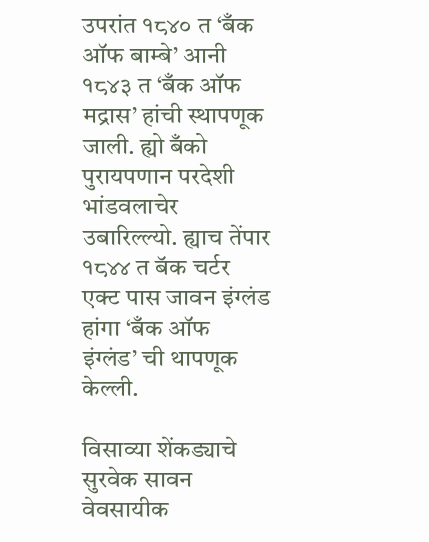उपरांत १८४० त ‘बँक ऑफ बाम्बे’ आनी १८४३ त ‘बँक ऑफ मद्रास’ हांची स्थापणूक जाली. ह्यो बँको पुरायपणान परदेशी भांडवलाचेर उबारिल्ल्यो. ह्याच तेंपार १८४४ त बॅक चर्टर एक्ट पास जावन इंग्लंड हांगा ‘बँक ऑफ इंग्लंड’ ची थापणूक केल्ली.

विसाव्या शेंकड्याचे सुरवेक सावन वेवसायीक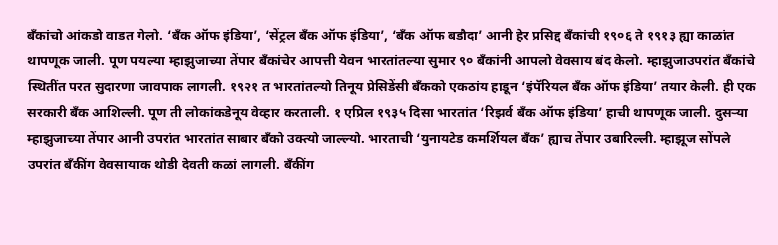बँकांचो आंकडो वाडत गेलो. ‘बँक ऑफ इंडिया’, ‘सेंट्रल बँक ऑफ इंडिया’, ‘बँक ऑफ बडौदा’ आनी हेर प्रसिद्द बँकांची १९०६ ते १९१३ ह्या काळांत थापणूक जाली. पूण पयल्या म्हाझुजाच्या तेंपार बँकांचेर आपत्ती येवन भारतांतल्या सुमार ९० बँकांनी आपलो वेवसाय बंद केलो. म्हाझुजाउपरांत बँकांचे स्थितींत परत सुदारणा जावपाक लागली. १९२१ त भारतांतल्यो तिनूय प्रेसिडेंसी बँकको एकठांय हाडून ‘इंपॅरियल बँक ऑफ इंडिया’ तयार केली. ही एक सरकारी बँक आशिल्ली. पूण ती लोकांकडेनूय वेव्हार करताली. १ एप्रिल १९३५ दिसा भारतांत ‘रिझर्व बँक ऑफ इंडिया’ हाची थापणूक जाली. दुसऱ्या म्हाझुजाच्या तेंपार आनी उपरांत भारतांत साबार बँको उक्त्यो जाल्ल्यो. भारताची ‘युनायटेड कमर्शियल बँक’ ह्याच तेंपार उबारिल्ली. म्हाझूज सोंपले उपरांत बँकींग वेवसायाक थोडी देवती कळां लागली. बँकींग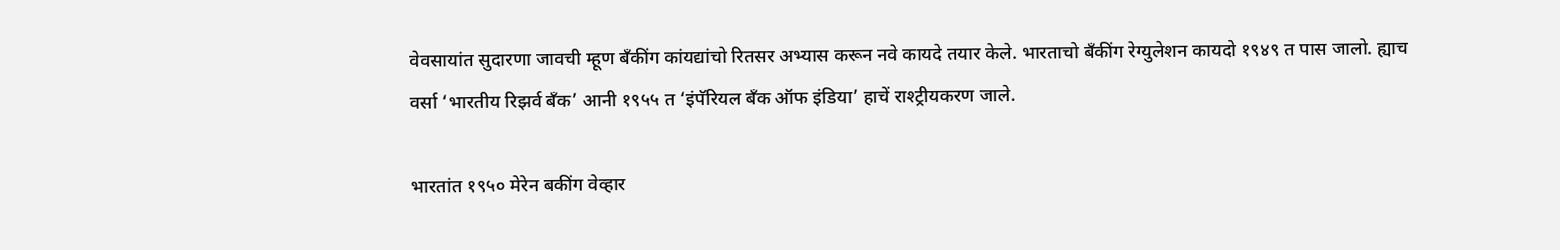वेवसायांत सुदारणा जावची म्हूण बँकींग कांयद्यांचो रितसर अभ्यास करून नवे कायदे तयार केले. भारताचो बँकींग रेग्युलेशन कायदो १९४९ त पास जालो. ह्याच वर्सा ‘भारतीय रिझर्व बँक’ आनी १९५५ त ‘इंपॅरियल बँक ऑफ इंडिया’ हाचें राश्ट्रीयकरण जाले.

भारतांत १९५० मेरेन बकींग वेव्हार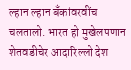ल्हान ल्हान बँकांवरवींच चलतालो. भारत हो मुखेलपणान शेतवडीचेर आदारिल्लो देश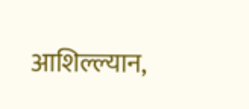आशिल्ल्यान,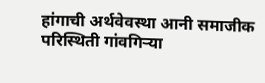हांगाची अर्थवेवस्था आनी समाजीक परिस्थिती गांवगिऱ्या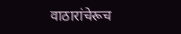वाठारांचेरूच